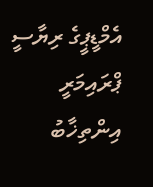އެމްޑީޕީގެ ރިޔާސީ ޕްރައިމަރީ އިންތިޚާބު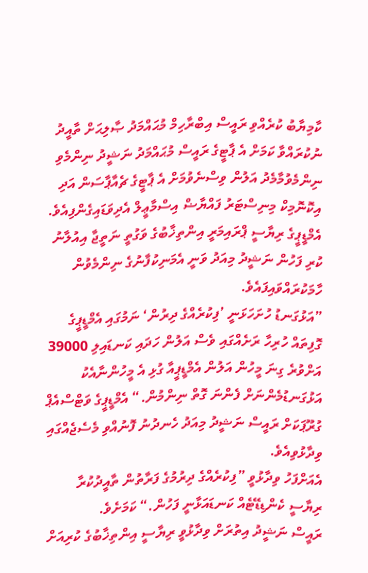ކާމިޔާބު ކުރެއްވި ރައީސް އިބްރާހިމް މުޙައްމަދު ޞާލިޙަށް ތާއީދު ނުކުރައްވާ ކަމަށް އެ ޕާޓީގެ ރައީސް މުޙައްމަދު ނަޝީދު ނިންމެވި ނިންމެވުމާމެދު އަލުން ވިސްނެވުމަށް އެ ޕާޓީގެ ޗެއާޕާސަން އަދި އިކޮނޮމިކް މިނިސްޓަރު ފައްޔާޟް އިސްމާޢީލް އެދިވަޑައިގެންފިއެވެ.
އެމްޑީޕީގެ ރިޔާސީ ޕްރައިމަރީ އިންތިޚާބުގެ ވަގުތީ ނަތީޖާ އިއުލާނު ކުރި ފަހުން ނަޝީދު މިއަދު ވަނީ އެމަނިކުފާނުގެ ނިންމެވުން ހާމަކުރައްވައިފައެވެ.
”އަޅުގަނޑު ހުށަހަޅަނީ ’ފިކުރެއްގެ ދިރުން‘ ނަމުގައި އެމްޑީޕީގެ ގޮފިތައް ހުރިހާ ރަށެއްގައި ވެސް އަލުން ހަދައި ކަނޑައިލި 39000 އަށްވުރެ ގިނަ މީހުން އަލުން އެމްޑީޕީއާ ގުޅި އެ މީހުންނާއެކު އަޅުގަނޑުމެންނަށް ފެންނަ ގޮތް ނިންމުން.“ އެމްޑީޕީގެ ވަޓްސްއެޕް ގުރޫޕަކަށް ރައީސް ނަޝީދު މިއަދު ހެނދުނު ފޮނުއްވި މެސެޖެއްގައި ވިދާޅުވިއެވެ.
އެއަށްފަހު ވިދާޅުވީ ”ފިކުރެއްގެ ދިރުމުގެ ފަރާތުން ތާއީދުކުރާ ރިޔާސީ ކެންޑިޑޭޓެއް ކަނޑައަޅާނީ ފަހުން.“ ކަމަށެވެ.
ރައީސް ނަޝީދު އިތުރަށް ވިދާޅުވީ ރިޔާސީ އިންތިޚާބުގެ ކުރިއަށް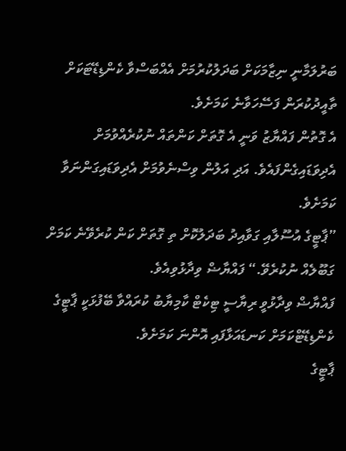ބަރުލަމާނީ ނިޒާމަކަށް ބަދަލުކުރުމަށް އެއްބަސްވާ ކެންޑިޑޭޓަކަށް ތާއީދުކުރަން ފަސޭހަވާނެ ކަމަށެވެ.
އެ ގޮތުން ފައްޔާޒު ވަނީ އެ ގޮތަށް ކަންތައް ނުކުރެއްވުމަށް އެދިވަޑައިގެންފައެވެ. އަދި އަލުން ވިސްނެވުމަށް އެދިވަޑައިގަންނަވާ ކަމަށެވެ.
”ޕާޓީގެ އުސޫލާއި ގަވާއިދު ބަދަލުކޮށް ތި ގޮތަށް ކަން ކުރެވޭނެ ކަމަށް ގަބޫލެއް ނުކުރެވޭ.“ ފައްޔާޟް ވިދާޅުވިއެވެ.
ފައްޔާޟް ވިދާޅުވީ ރިޔާސީ ޓިކެޓް ކާމިޔާބު ކުރައްވާ ބޭފުޅަކީ ޕާޓީގެ ކެންޑިޑޭޓްކަމަށް ކަނޑައަޅާފައި އޮންނަ ކަމަށެވެ.
ޕާޓީގެ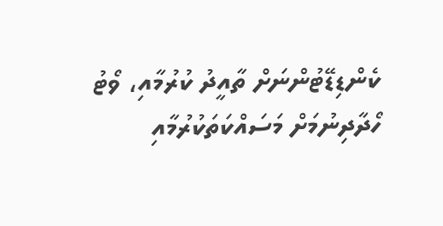ކެންޑިޑޭޓުންނަށް ތާއީދު ކުރުމާއި، ވޯޓު ހޯދާދިނުމަށް މަސައްކަތަކުރުމާއި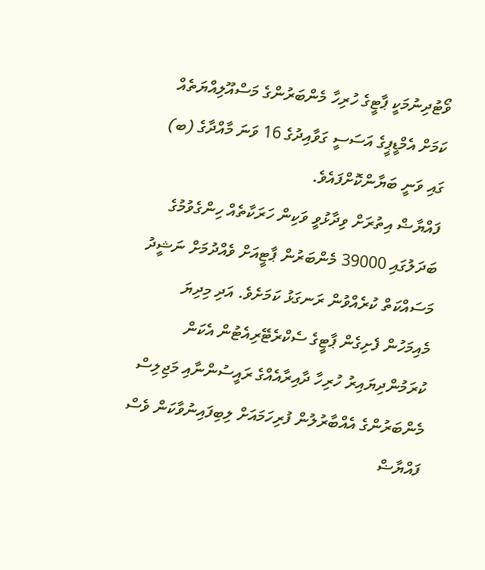ވޯޓުދިނުމަކީ ޕާޓީގެ ހުރިހާ މެންބަރުންގެ މަސްއޫލިއްޔަތެއް ކަމަށް އެމްޑީޕީގެ އަސަސީ ގަވާއިދުގެ 16 ވަނަ މާއްދާގެ (ބ) ގައި ވަނީ ބަޔާންކޮށްފައެވެ.
ފައްޔާޟް އިތުރަށް ވިދާޅުވީ ވަކިން ހަރަކާތެއް ހިންގެވުމުގެ ބަދަލުގައި 39000 މެންބަރުން ޕާޓީއަށް ވެއްދުމަށް ނަޝީދު މަސައްކަތް ކުރެއްވުން ރަނގަޅު ކަމަށެވެ. އަދި މިދިޔަ މެއިމަހުން ފެށިގެން ޕާޓީގެ ސެކްރެޓޭރިއެޓުން އެކަން ކުރަމުންދިޔައިރު ހުރިހާ ދާއިރާއެއްގެ ރައީސުންނާއި މަޖިލިސް މެންބަރުންގެ އެއްބާރުލުން ފުރިހަމައަށް ލިބިފައިނުވާކަން ވެސް ފައްޔާޟް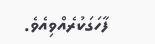ފާހަގަކުރެއްވިއެވެ.